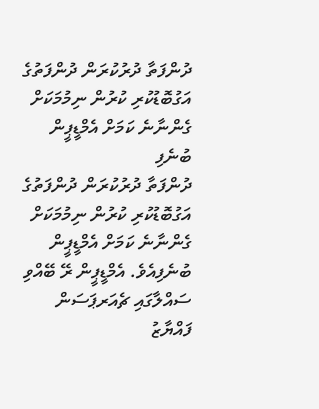ދުންފަތާ ދުރުކުރަން ދުންފަތުގެ އަގުބޮޑުކުރި ކުރުން ނިމުމަކަށް ގެންނާނެ ކަމަށް އެމްޑީޕީން ބުނެފި
ދުންފަތާ ދުރުކުރަން ދުންފަތުގެ އަގުބޮޑުކުރި ކުރުން ނިމުމަކަށް ގެންނާނެ ކަމަށް އެމްޑީޕީން ބުނެފިއެވެ. އެމްޑީޕީން ރޭ ބޭއްވި ސައްލާގައި ޗެއަރޕަސަން ފައްޔާޒު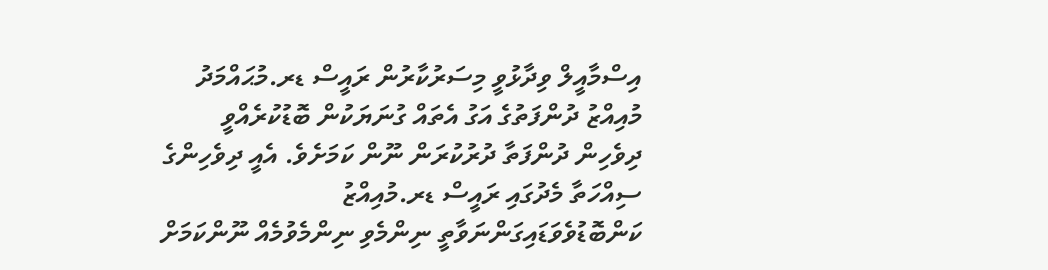އިސްމާއީލް ވިދާޅުވީ މިސަރުކާރުން ރައީސް ޑރ.މުޙައްމަދު މުއިއްޒު ދުންފަތުގެ އަގު އެތައް ގުނަޔަކުން ބޮޑުކުރެއްވީ ދިވެހިން ދުންފަތާ ދުރުކުރަން ނޫން ކަމަށެވެ. އެއީ ދިވެހިންގެ ސިއްހަތާ މެދުގައި ރައީސް ޑރ.މުއިއްޒު ކަންބޮޑުވެވަޑައިގަންނަވާތީ ނިންމެވި ނިންމެވުމެއް ނޫންކަމަށް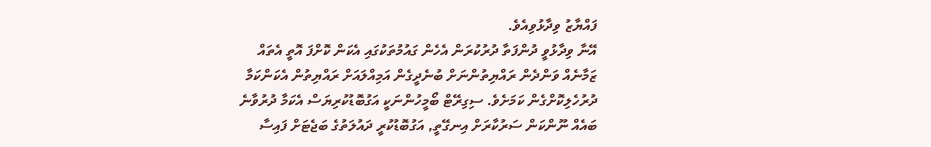ފައްޔާޒު ވިދާޅުވިއެވެ.
އޭނާ ވިދާޅުވީ ދުންފަތާ ދުރުކުރަން އެހެން ގައުމުތަކުގައި އެކަން ކޮށްފަ އޮތީ އެތައް ޒަމާނެއް ވަންދެން ރައްޔިތުންނަށް ބުނެދީގެން އަމިއްލައަށް ރައްޔިތުން އެކަންކަމާ ދުރުހެލިކޮށްގެން ކަމަށެވެ. ސިގިރޭޓް ބޯމީހުންނަކީ އަގުބޮޑުކުރިޔަސް އެކަމާ ދުރުވާނެ ބައެއް ނޫންކަން ސަރުކާރަށް އިނގޭތީ, އަގުބޮޑުކުރީ ދައުލަތުގެ ބަޖެޓަށް ފައިސާ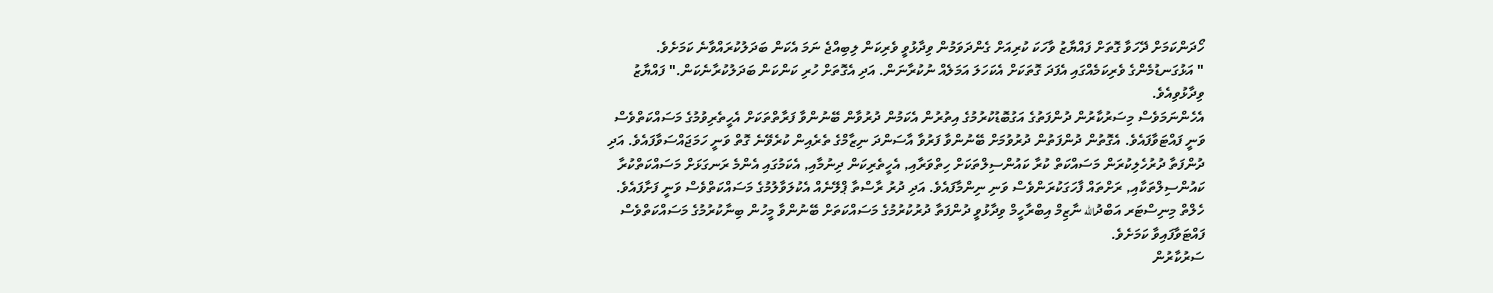ހޯދަންކަމަށް ދޭހަވާ ގޮތަށް ފައްޔާޒު ވާހަކަ ކުރިއަށް ގެންދަވަމުން ވިދާޅުވީ ވެރިކަން ލިބިއްޖެ ނަމަ އެކަން ބަދަލުކުރައްވާނެ ކަމަށެވެ.
" އަޅުގަނޑުމެންގެ ވެރިކަމެއްގައި އެފަދަ ގޮތަކަށް އެކަހަލަ އަމަލެއް ނުކުރާނަން. އަދި އެގޮތަށް ހުރި ކަންކަން ބަދަލުކުރާނެކަން." ފައްޔާޒު ވިދާޅުވިއެވެ.
އެހެންނަމަވެސް މިސަރުކާރުން ދުންފަތުގެ އަގުބޮޑުކުރުމުގެ އިތުރުން އެކަމުން ދުރުވާން ބޭނުންވާ ފަރާތްތަކަށް އެހީތެރިވުމުގެ މަސައްކަތްވެސް ވަނީ ފައްޓަވާފައެވެ. އެގޮތުން ދުންފަތުން ދުރުވުމަށް ބޭނުންވާ ފަރުވާ އާސަންދަ ނިޒާމްގެ ތެރެއިން ކުރެވޭނެ ގޮތް ވަނީ ހަމަޖައްސަވާފައެވެ. އަދި ދުންފަތާ ދުރުހެލިކުރަން މަސައްކަތް ކުރާ ކައުންސިލްތަކަށް ހިތްވަރާއި, އެހީތެރިކަން ދިނުމާއި, އެކަމުގައި އެންމެ ރަނގަޅަށް މަސައްކަތްކުރާ ކައުންސިލްތަކާއި, ރަށްތައް ފާހަގަކުރަންވެސް ވަނި ނިންމާފައެވެ. އަދި ދުރު ރާސްތާ ޕްލޭނެއް އެކުލަވާލުމުގެ މަސައްކަތްވެސް ވަނީ ފަށާފައެވެ. ހެލްތް މިނިސްޓަރ އަބްދުالله ނާޒިމް އިބްރާހީމް ވިދާޅުވީ ދުންފަތާ ދުރުކުރުމުގެ މަސައްކަތަށް ބޭނުންވާ މީހުން ބިނާކުރުމުގެ މަސައްކަތްވެސް ފައްޓަވާފައިވާ ކަމަށެވެ.
ސަރުކާރުން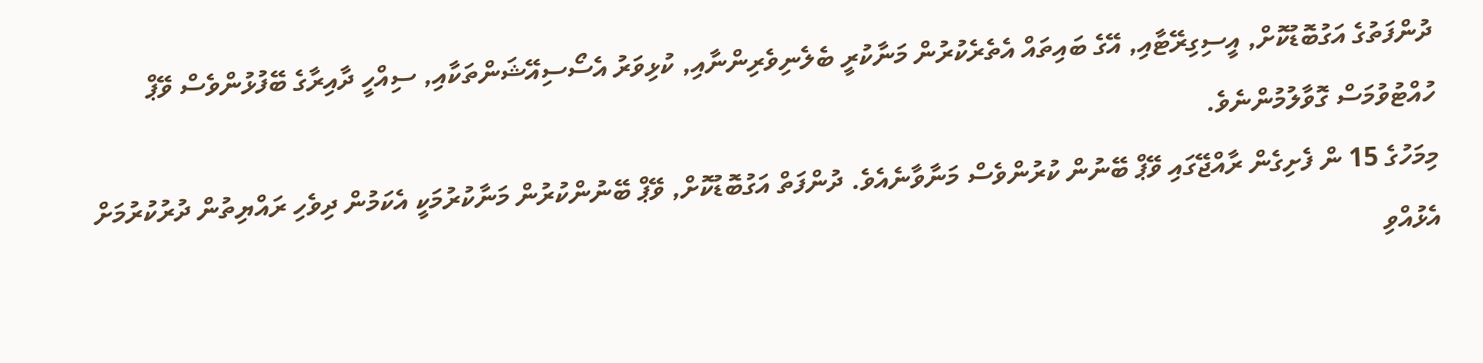ދުންފަތުގެ އަގުބޮޑުކޮށް, އީސިގިރޭޓާއި, އޭގެ ބައިތައް އެތެރެކުރުން މަނާކުރީ ބެލެނިވެރިންނާއި, ކުޅިވަރު އެސޯސިއޭޝަންތަކާއި, ސިއްހީ ދާއިރާގެ ބޭފުޅުންވެސް ވޭޕް ހުއްޓުވުމަސް ގޮވާލުމުންނެވެ.
މިމަހުގެ 15 ން ފެށިގެން ރާއްޖޭގައި ވޭޕް ބޭނުން ކުރުންވެސް މަނާވާނެއެވެ. ދުންފަތް އަގުބޮޑުކޮށް, ވޭޕް ބޭނުންކުރުން މަނާކުރުމަކީ އެކަމުން ދިވެހި ރައްޔިތުން ދުރުކުރުމަށް އެޅުއްވި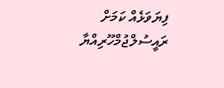ފިޔަވަޅެއް ކަމަށް ރައީސުލްޖުމްހޫރިއްޔާ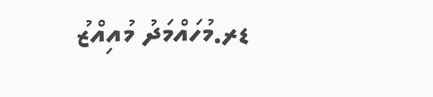ޑރ.މުހައްމަދު މުއިއްޒު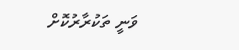ވަނީ ތަކުރާރުކޮށް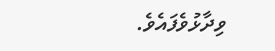ވިދާޅުވެފައެވެ.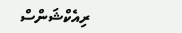ރިއެކްޝަންސް